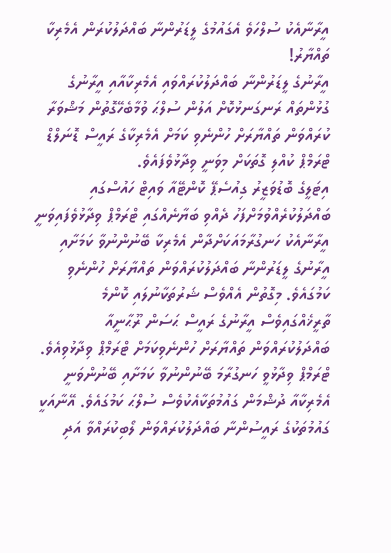އީރާނާއެކު ސުލްހަވެ އެގައުމުގެ ލީޑަރުންނާ ބައްދަލުކުރަން އެމެރިކާ ތައްޔާރު!
އީރާނުގެ ލީޑަރުންނާ ބައްދަލުކުރައްވައި އެމެރިކާއާއި އީރާނުގެ ގުޅުންތައް ރަނގަނޅުކޮށް އަލުން ސުލްޙަ ވުމާބެހޭގޮތުން މަޝްވަރާ ކުރައްވަން ތައްޔާރަށް ހުންނެވި ކަމަށް އެމެރިކާގެ ރައީސް ޑޮނަލްޑް ޓްރަމްޕް ކުއްލި ގޮތަކަށް މިވަނީ ވިދާޅުވެފައެވެ.
އިޓަލީގެ ބޮޑުވަޒީރު ގިއުސެޕޭ ކޮންޓޭއާ ވައިޓް ހައުސްގައި ބައްދަލުކުރެއްވުމަށްފަހު ދެއްވި ބަޔާނެއްގައި ޓްރަމްޕް ވިދާޅުވެފައިވަނީ އީރާނާއެކު ހަނގުރާމައަކަށްދާން އެމެރިކާ ބޭނުންނުވާ ކަމަށާއި އީރާނުގެ ލީޑަރުންނާ ބައްދަލުކުރައްވަން ތައްޔާރަށް ހުންނެވި ކަމުގައެވެ. މިގޮތުން އެއްވެސް ޝަރުތަކާނުލައި ކޮންމެ ތާރީޚެއްގައިވެސް އީރާނުގެ ރައީސް ޙަސަން ރޫޙާނީއާ ބައްދަލުކުރައްވަން ތައްޔާރަށް ހުންނެވިކަމަށް ޓްރަމްޕް ވިދާޅުވިއެވެ.
ޓްރަމްޕް ވިދާޅުވީ ހަނގުރާމަ ބޭނުންނުވާ ކަމަށާއި ބޭނުންވަނީ އެމެރިކާއާ ދުޝްމަން ގައުމުތަކާއެކުވެސް ސުލްޙަ ކަމުގައެވެ. އޭނާއަކީ ގައުމުތަކުގެ ރައީސުންނާ ބައްދަލުކުރައްވަން ލޯބިކުރައްވާ އަދި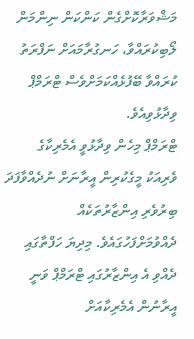މަޝްވަރާކޮށްގެން ކަންކަން ނިންމަން ލޯބިކުރައްވާ، ހަނގުރާމައަށް ނަފްރަތު ކުރައްވާ ބޭފުޅެއްކަމަށްވެސް ޓްރަމްޕް ވިދާޅުވިއެވެ.
ޓްރަމްޕް މިހެން ވިދާޅުވީ އެމެރިކާގެ ވެރިއަކު މީގެކުރިން އީރާނަށް ނުދެއްވާފަދަ ބިރުވެރި އިންޒާރުތަކެއް ދެއްވުމަށްފަހުގައެވެ. މިދިޔަ ހަފްތާގައި ދެއްވި އެ އިންޒާރުގައި ޓްރަމްޕް ވަނީ އީރާނުން އެމެރިކާއަށް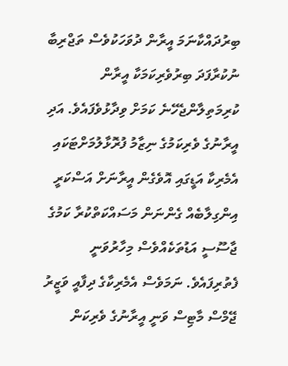ބިރުދައްކާނަމަ އީރާން ދުވަހަކުވެސް ތަޖްރިބާ ނުކުރާފަދަ ބިރުވެރިކަމަކާ އީރާން ކުރިމަތިލާންޖެހޭނެ ކަމަށް ވިދާޅުވެފައެވެ. އަދި އީރާނުގެ ވެރިކަމުގެ ނިޒާމު ފުރޮޅާލުމަށްޓަކައި އެމެރިކާ އަޑީގައި އޮވެގެން އީރާނަށް އަސްކަރީ އިންގިލާބެއް ގެންނަން މަސައްކަތްކުރާ ކަމުގެ ޖާސޫސީ އަޑުތަކެއްވެސް މިހާރުވަނީ ފެތުރިފައެވެ. ނަމަވެސް އެމެރިކާގެ ދިފާއީ ވަޒީރު ޖޭމްސް މާޓިސް ވަނީ އީރާނުގެ ވެރިކަން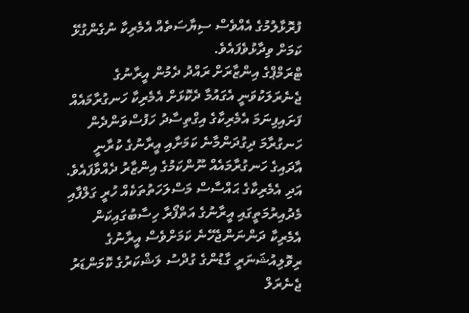ފުރޮޅާލުމުގެ އެއްވެސް ސިޔާސަތެއް އެމެރިކާ ނުގެންގުޅޭ ކަމަށް ވިދާޅުވެފައެވެ.
ޓްރަމްޕްގެ އިންޒާރަށް ރައްދު ދެމުން އީރާނުގެ ޖެނެރަލަކުވަނީ އެގައުމާ ދެކޮޅަށް އެމެރިކާ ހަނގުރާމައެއް ފަށައިފިނަމަ އެމެރިކާގެ އިގްތިސާދު ހަފުސްވަންދެން ހަނގުރާމަ ދިގުދަންމާނެ ކަމަށާއި އީރާނުގެ ކުރާނީ އާދައިގެ ހަނގުރާމައެއް ނޫންކަމުގެ އިންޒާރު ދެއްވާފައެވެ. އަދި އެމެރިކާގެ ޙައްސާސް މަސްލަހަތުތަކެއް ހުރީ ގަލްފާއި މެދުއިރުމަތީގައި އީރާނުގެ އަތްފޯރާ ހިސާބުގައިކަން އެމެރިކާ ދަންނަންޖެހޭނެ ކަމަށްވެސް އީރާނުގެ ރިވޮލިއުޝަނަރީ ގާޑުންގެ ގުދްސު ލަޝްކަރުގެ ކޮމަންޑަރު ޖެނެރަލް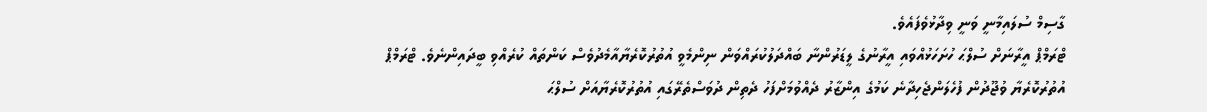ގާސިމް ސުލައިމާނީ ވަނީ ވިދާޅުވެފައެވެ.
ޓްރަމްޕް އީރާނަށް ސުލްޙަ ހުށަހަޅުއްވައި އީރާނުގެ ލީޑަރުންނާ ބައްދަލުކުރައްވަން ނިންމެވީ އުތުރުކޮރެޔާއާމެދުވެސް ކަންތައް ކުރެއްވި ބީދައިންނެވެ. ޓްރަމްޕް އުތުރުކޮރެޔާ ވުޖޫދުން ފުހެލަންޖެހިދާނެ ކަމުގެ އިންޒާރު ދެއްވުމަށްފަހު ދެތިން ދުވަސްތެރޭގައި އުތުރުކޮރެޔާއަށް ސުލްޙަ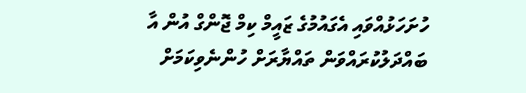ހުށަހަޅުއްވައި އެގައުމުގެ ޒައީމް ކިމް ޖޮންގް އުން އާ ބައްދަލުކުރައްވަން ތައްޔާރަށް ހުންނެވިކަމަށް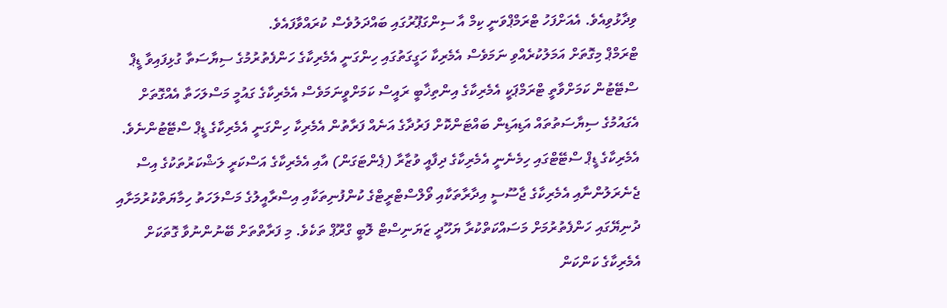ވިދާޅުވިއެވެ. އެއަށްފަހު ޓްރަމްޕްވަނީ ކިމް އާ ސިންގަޕޫރުގައި ބައްދަލުވެސް ކުރައްވާފައެވެ.
ޓްރަމްޕް މިގޮތަށް އަމަލުކުރެއްވި ނަމަވެސް އެމެރިކާ ހަގީގަތުގައި ހިންގަނީ އެމެރިކާގެ ހަންފެތުރުމުގެ ސިޔާސަތާ ގުޅިފައިވާ ޑީޕް ސްޓޭޓުން ކަމަށްވާތީ ޓްރަމްޕަކީ އެމެރިކާގެ އިންތިޚާބީ ރައީސް ކަމަށްވީނަމަވެސް އެމެރިކާގެ ގައުމީ މަސްލަހަތާ އެއްގޮތަށް އެގައުމުގެ ސިޔާސަތުތައް އަޑިއަޑިން ބައްޓަންކޮށް ފަރުދާގެ އަނެއް ފަރާތުން އެމެރިކާ ހިންގަނީ އެމެރިކާގެ ޑީޕް ސްޓޭޓުންނެވެ.
އެމެރިކާގެ ޑީޕް ސްޓޭޓްގައި ހިމެނެނީ އެމެރިކާގެ ދިފާއީ ވުޒާރާ (ޕެންޓަގަން) އާއި އެމެރިކާގެ އަސްކަރީ ލަޝްކަރުތަކުގެ އިސް ޖެނެރަލުންނާއި އެމެރިކާގެ ޖާސޫސީ އިދާރާތަކާއި ވޯލްސްޓްރީޓްގެ ކުންފުނިތަކާއި އިސްރާއީލުގެ މަސްލަހަތު ހިމާޔަތްކުރުމަށާއި ދުނިޔޭގައި ހަންފެތުރުމަށް މަސައްކަތްކުރާ ޔަހޫދީ ޒަޔަނިސްޓް ލޮބީ ގްރޫޕް ތަކެވެ. މި ފަރާތްތަށް ބޭނުންނުވާ ގޮތަކަށް އެމެރިކާގެ ކަންކަން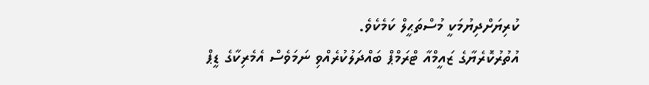ކުރިޔަށްދިޔުމަކީ މުސްތަޙީލް ކަމެކެވެ.
އުތުރުކޮރެޔާގެ ޒައީމްއާ ޓްރަމްޕް ބައްދަލުކުރެއްވި ނަމަވެސް އެމެރިކާގެ ޑީޕް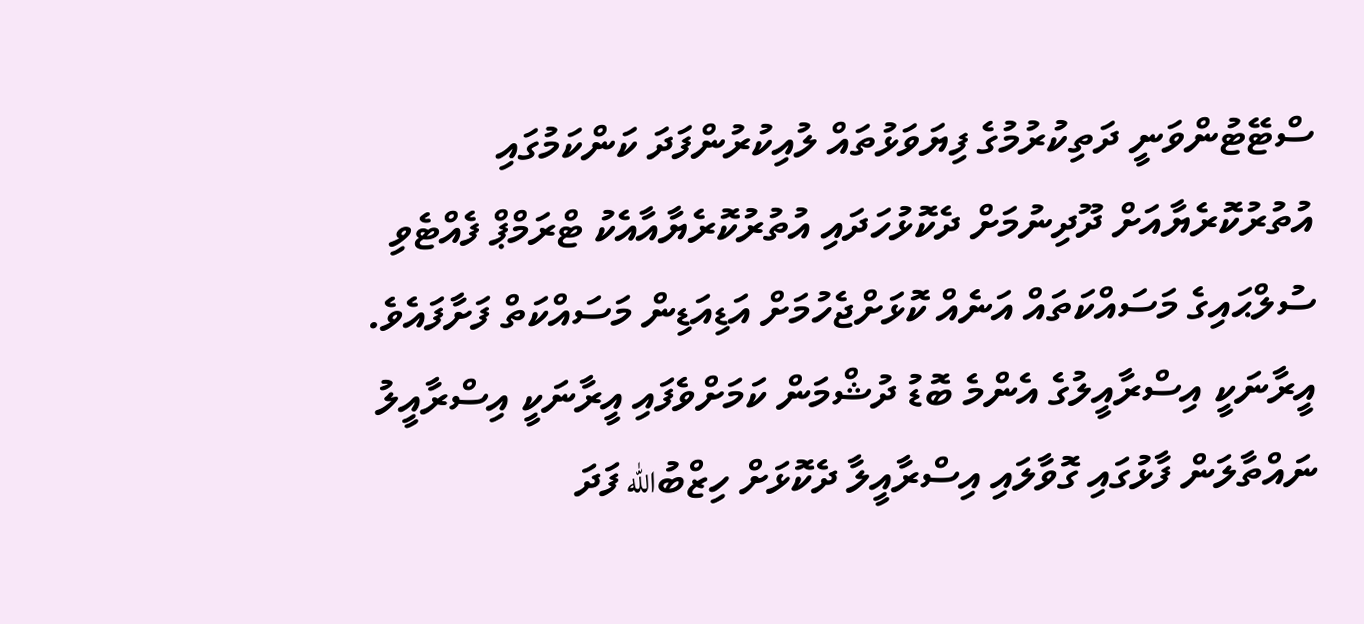ސްޓޭޓުންވަނީ ދަތިކުރުމުގެ ފިޔަވަޅުތައް ލުއިކުރުންފަދަ ކަންކަމުގައި އުތުރުކޮރެޔާއަށް ދޫދިނުމަށް ދެކޮޅުހަދައި އުތުރުކޮރެޔާއާއެކު ޓްރަމްޕް ފެއްޓެވި ސުލްޙައިގެ މަސައްކަތައް އަނެއް ކޮޅަށްޖެހުމަށް އަޑިއަޑިން މަސައްކަތް ފަށާފައެވެ.
އީރާނަކީ އިސްރާއީލުގެ އެންމެ ބޮޑު ދުޝްމަން ކަމަށްވެފައި އީރާނަކީ އިސްރާއީލު ނައްތާލަން ފާޅުގައި ގޮވާލައި އިސްރާއީލާ ދެކޮޅަށް ހިޒްބުالله ފަދަ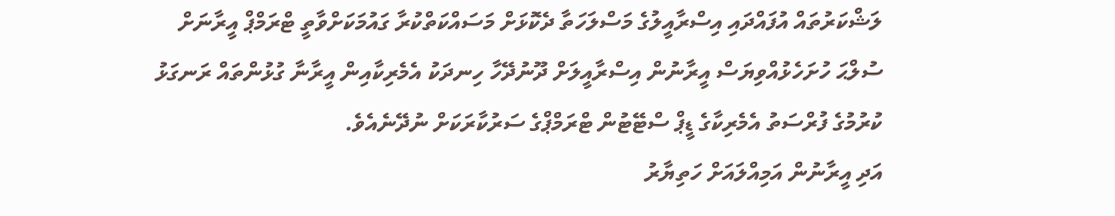ލަޝްކަރުތައް އުފައްދައި އިސްރާއީލުގެ މަސްލަހަތާ ދެކޮޅަށް މަސައްކަތްކުރާ ގައުމަކަށްވާތީ ޓްރަމްޕް އީރާނަށް ސުލްޙަ ހުށަހެޅުއްވިޔަސް އީރާނުން އިސްރާއީލަށް ދޫނުދޭހާ ހިނދަކު އެމެރިކާއިން އީރާނާ ގުޅުންތައް ރަނގަޅު ކުރުމުގެ ފުރްސަތު އެމެރިކާގެ ޑީޕް ސްޓޭޓުން ޓްރަމްޕްގެ ސަރުކާރަކަށް ނުދޭނެއެވެ.
އަދި އީރާނުން އަމިއްލައަށް ހަތިޔާރު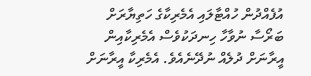އުފެއްދުން ހުއްޓާލައި އެމެރިކާގެ ހަތިޔާރަށް ބަރޯސާ ނުވާހާ ހިނދަކުވެސް އެމެރިކާއިން އީރާނަށް ދުލެއް ނުދޭނެއެވެ. އެމެރިކާ އީރާނަށް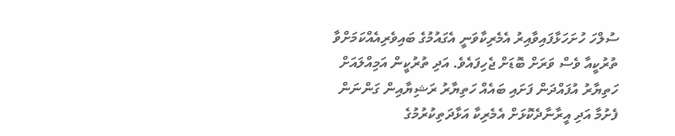ސުލްހަ ހުށަހަޅާފައިވާއިރު އެމެރިކާވަނީ އެގައުމުގެ ބައިވެރިއެއްކަމަށްވާ ތުރުކީއާ ވެސް ވަރަށް ބޮޑަށް ޖެހިފައެވެ. އަދި ތުރުކީން އަމިއްލައަށް ހަތިޔާރު އުފައްދަން ފަށައި ބައެއް ހަތިޔާރު ރަޝިޔާއިން ގަންނަން ފެށުމާ އަދި އީރާނާދެކޮޅަށް އެމެރިކާ އަޅާދަތިކުރުމުގެ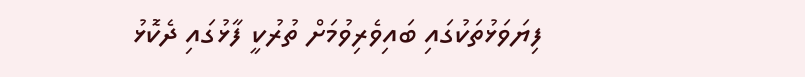ފިޔަވަޅުތަކުގައި ބައިވެރިވުމަށް ތުރުކީ ފާޅުގައި ދެކޮޅު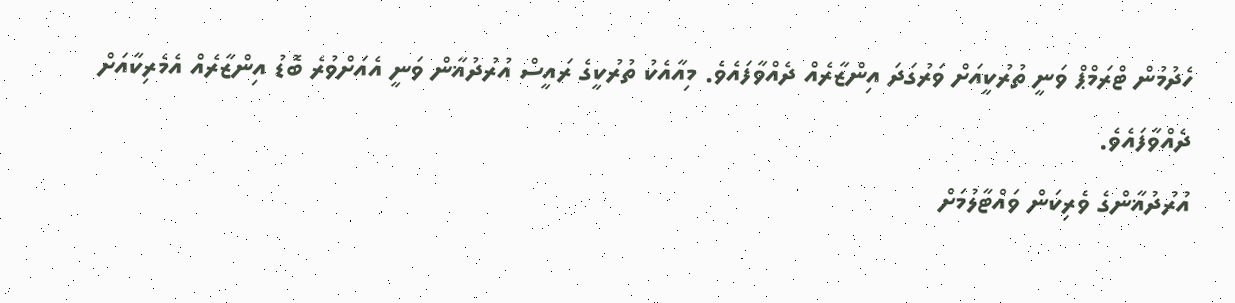ހެދުމުން ޓްރަމްޕް ވަނީ ތުރުކީއަށް ވަރުގަދަ އިންޒާރެއް ދެއްވާފައެވެ. މިއާއެކު ތުރުކީގެ ރައީސް އުރުދުޣާން ވަނީ އެއަށްވުރެ ބޮޑު އިންޒާރެއް އެމެރިކާއަށް ދެއްވާފައެވެ.
އުރުދުޣާންގެ ވެރިކަން ވައްޓާލުމަށް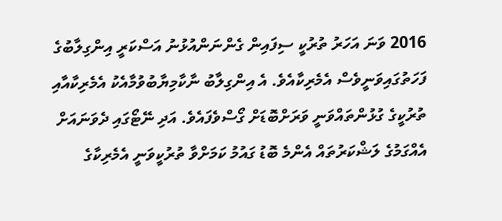2016 ވަނަ އަހަރު ތުރުކީ ސިފައިން ގެންނަންއުޅުނު އަސްކަރީ އިންގިލާބުގެ ފަހަތުގައިވަނީވެސް އެމެރިކާއެވެ. އެ އިންގިލާބު ނާކާމިޔާބުވުމާއެކު އެމެރިކާއާއި ތުރުކީގެ ގުޅުންތައްވަނީ ވަރަށްބޮޑަށް ގޯސްވެފައެވެ. އަދި ނޭޓޯގައި ދެވަނައަށް އެއްގަމުގެ ލަޝްކަރުތައް އެންމެ ބޮޑު ގައުމު ކަމަށްވާ ތުރުކީވަނީ އެމެރިކާގެ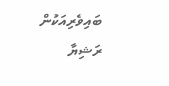ބައިވެރިއަކުން ރަޝިޔާ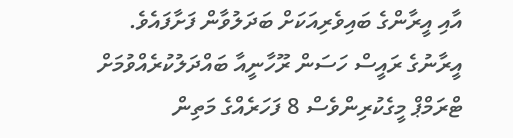އާއި އީރާންގެ ބައިވެރިއަކަށް ބަދަލުވާން ފަށާފައެވެ.
އީރާނުގެ ރައީސް ހަސަން ރޫހާނީއާ ބައްދަލުކުރެއްވުމަށް ޓްރަމްޕް މީގެކުރިންވެސް 8 ފަހަރެއްގެ މަތިން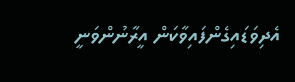އެދިވަޑައިގެންފައިވާކަން އީރާނުންވަނީ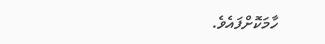ހާމަކޮށްފައެވެ.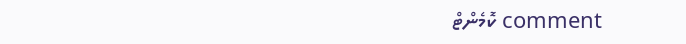comment ކޮމެންޓް